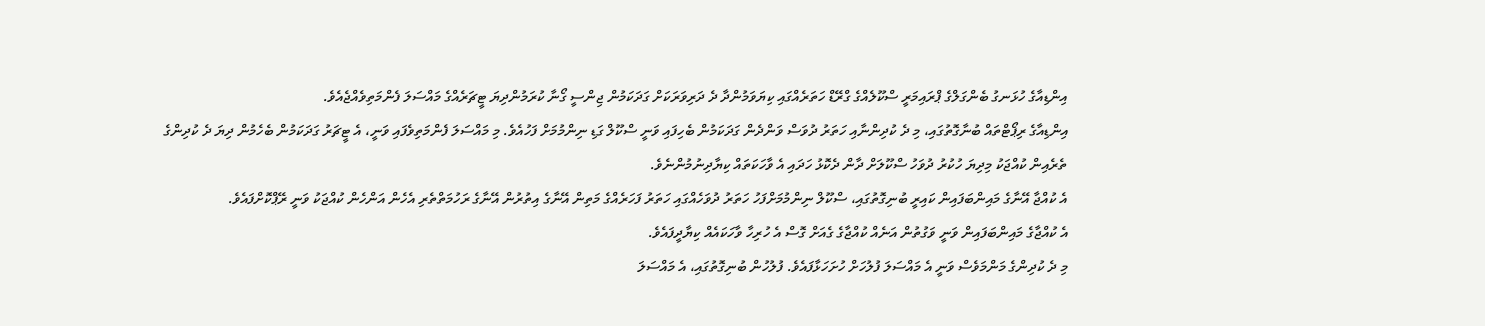އިންޑިއާގެ ހުޅަނގު ބެންގަލްގެ ޕްރައިމަރީ ސްކޫލެއްގެ ގްރޭޑް ހަތަރެއްގައި ކިޔަވަމުންދާ ދެ ދަރިވަރަކަށް ގަދަކަމުން ޖިންސީ ގޯނާ ކުރަމުންދިޔަ ޓީޗަރެއްގެ މައްސަލަ ފެންމަތިވެއްޖެއެވެ.
އިންޑިއާގެ ރިޕޯޓްތައް ބުނާގޮތުގައި، މި ދެ ކުދިންނާއި ހަތަރު ދުވަސް ވަންދެން ގަދަކަމުން ބެހިފައި ވަނީ ސްކޫލް ގަޑި ނިންމުމަށް ފަހުއެވެ. މި މައްސަލަ ފެންމަތިވެފައި ވަނީ، އެ ޓީޗަރު ގަދަކަމުން ބެހެމުން ދިޔަ ދެ ކުދިންގެ ތެރެއިން ކުއްޖަކު މިދިޔަ ހުކުރު ދުވަހު ސްކޫލަށް ދާން ދެކޮޅު ހަދައި އެ ވާހަކަތައް ކިޔާދިނުމުންނެވެ.
އެ ކުއްޖާ އޭނާގެ މައިންބަފައިން ކައިރީ ބުނިގޮތުގައި، ސްކޫލް ނިންމުމަށްފަހު ހަތަރު ދުވަހެއްގައި ހަތަރު ފަހަރެއްގެ މަތިން އޭނާގެ އިތުރުން އޭނާގެ ރަހުމަތްތެރި އެހެން އަންހެން ކުއްޖަކު ވަނީ ރޭޕްކޮށްފައެވެ.
އެ ކުއްޖާގެ މައިންބަފައިން ވަނީ ވަގުތުން އަނެއް ކުއްޖާގެ ގެއަށް ގޮސް އެ ހުރިހާ ވާހަކައެއް ކިޔާދީފައެވެ.
މި ދެ ކުދިންގެ މަންމަވެސް ވަނީ އެ މައްސަލަ ފުލުހަށް ހުށަހަޅާފައެވެ. ފުލުހުން ބުނިގޮތުގައި، އެ މައްސަލަ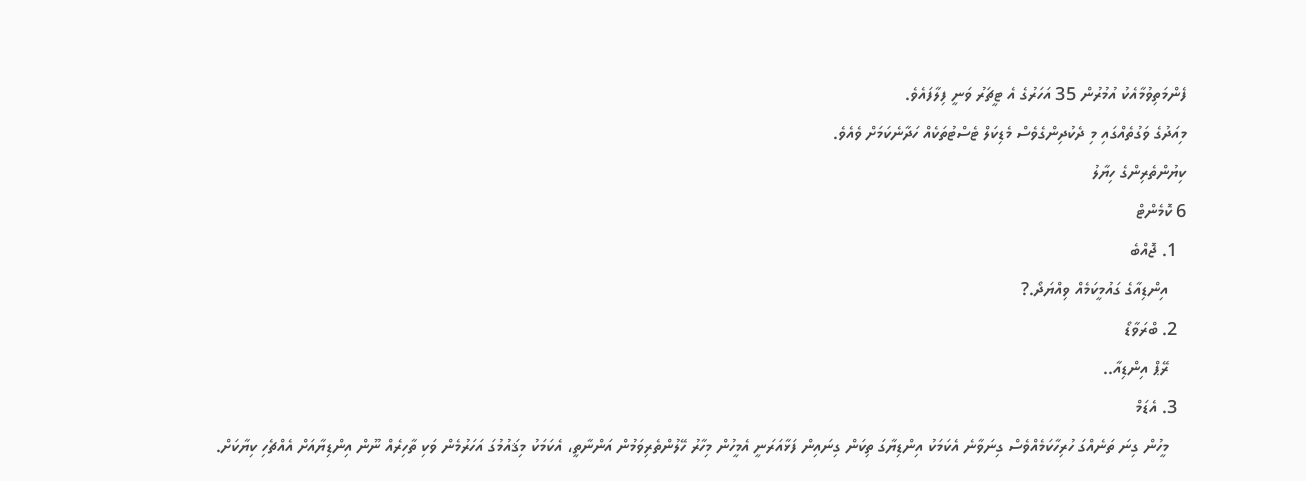ފެންމަތިވުމާއެކު އުމުރުން 35 އަހަރުގެ އެ ޓީޗަރު ވަނީ ފިލާފައެވެ.
މިއަދުގެ ވަގުތެއްގައި މި ދެކުދިންގެވެސް މެޑިކަލް ޓެސްޓުތަކެއް ހަދާނެކަމަށް ވެއެވެ.
ކިޔުންތެރިންގެ ހިޔާލު
6 ކޮމެންޓް
  1. ޖޮއްބެ
    އިންޑިއާގެ ގައުމީކަމެއް ވިއްޔަދޯ.?
  2. ބްރަވާޑޯ
    ރޭޕް އިންޑިއާ..
  3. އެޑަމް
    މީހުން ގިނަ ތަނެއްގަ ހުރިހާކަމެއްވެސް ގިނަވާނެ އެކަމަކު އިންޑިޔާގަ ތިކަން ގިނައިން ފަޅާއަރަނީ އެމީހުން މިހާރު ހޭލުންތެރިވަމުން އަންނާތީ، އެކަމަކު މިޤައުމުގަ އަހަރުމެން ވަކި ތާހިރެއް ނޫން އިންޑިޔާއަށް އެއްޗެހި ކިޔާކަށް.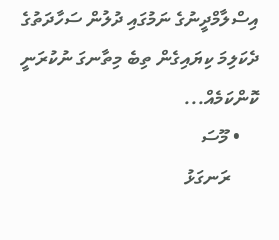އިސްލާމްދީނުގެ ނަމުގައި ދުލުން ސަހާދަތުގެ ދެކަލިމަ ކިޔައިގެން ތިބެ މިތާނގަ ނުކުރަނީ ކޮންކަމެއް...
    • މޫސަ
      ރަނގަޅު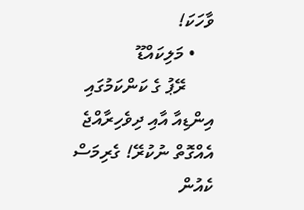ވާހަކަ!
    • މަލިކައްޑޫ
      ރޭޕު ގެ ކަންކަމުގައި އިންޑިއާ އާއި ދިވެހިރާއްޖެ އެއްގޮތް ނުކުރޭ! ގެރިމަސް ކެއުން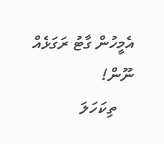އެމީހުން ގާޓު ރަގަޅެއް ނޫން!
    ތިކަހަލަ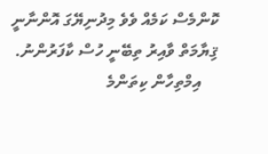ކޮންމެސް ކަމެއް ވެވެ މިދުނިޔޭގަ އޮންނާނީ ޤިޔާމަތް ވާއިރު ތިބޭނީ ހުސް ކާފަރުންނު.
    އިމްތިހާން ކިތަންމެ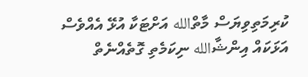ކުރިމަތިވިޔަސް މާތްالله އަށްޓަކާ އުޅޭ އެއްވެސް އަޅަކައް އިންޝާالله ނިކަމެތި ގޮތެއްނެތް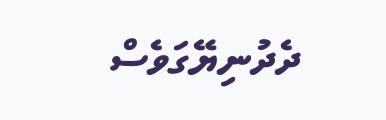ދެދުނިޔޭގަވެސް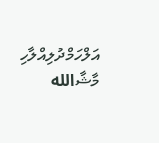އަލްހަމްދުލިއްލާހި މާޝާالله